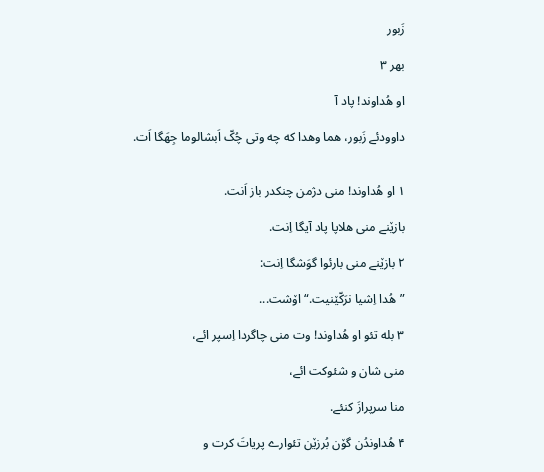زَبور

بهر ۳

او هُداوند! پاد آ

داوودئے زَبور، هما وهدا که چه وتی چُکّ اَبشالوما جِهَگا اَت.


۱ او هُداوند! منی دژمن چنکدر باز اَنت.

بازێنے منی هلاپا پاد آیگا اِنت.

۲ بازێنے منی بارئوا گوَشگا اِنت:

”هُدا اِشیا نرَکّێنیت.“ اۆشت...

۳ بله تئو او هُداوند! وت منی چاگردا اِسپر ائے،

منی شان و شئوکت ائے،

منا سرپرازَ کنئے.

۴ هُداوندُن گۆن بُرزێن تئوارے پریاتَ کرت و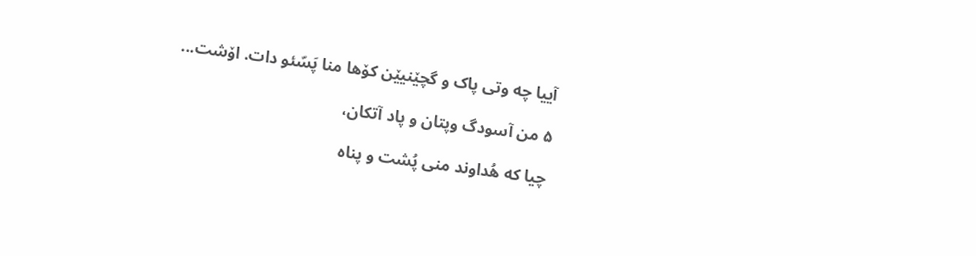آییا چه وتی پاک و گچێنیێن کۆها منا پَسّئو دات. اۆشت...

۵ من آسودگ وپتان و پاد آتکان،

چیا که هُداوند منی پُشت و پناه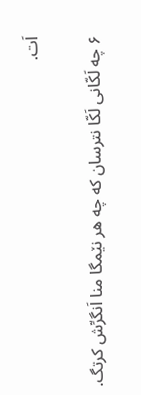اَت.

۶ چه لَکّانی لَکّا نترسان که چه هر نێمگا منا اَنگرِّش کرتگ.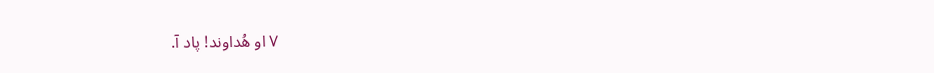۷ او هُداوند! پاد آ.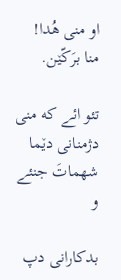او منی هُدا! منا برَکّێن.

تئو ائے که منی دژمنانی دێما شهماتَ جنئے و

بدکارانی دپ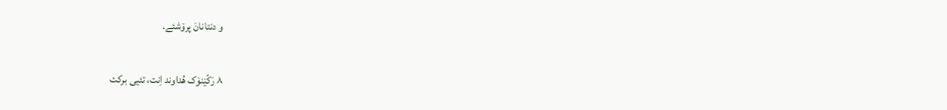و دنتانانَ پرۆشئے.

۸ رَکّێنۆک هُداوند اِنت، تئیی برکت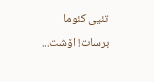تئیی کئوما برسات! اۆشت...